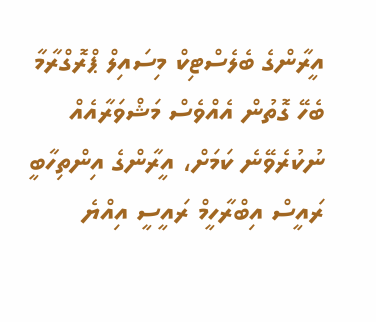އީރާންގެ ބެލެސްޓިކް މިސައިލް ޕްރޮގްރާމާ ބެހޭ ގޮތުން އެއްވެސް މަޝްވަރާއެއް ނުކުރެވޭނެ ކަމަށް، އީރާންގެ އިންތިހާބީ ރައީސް އިބްރާހީމް ރައީސީ އިއްޔެ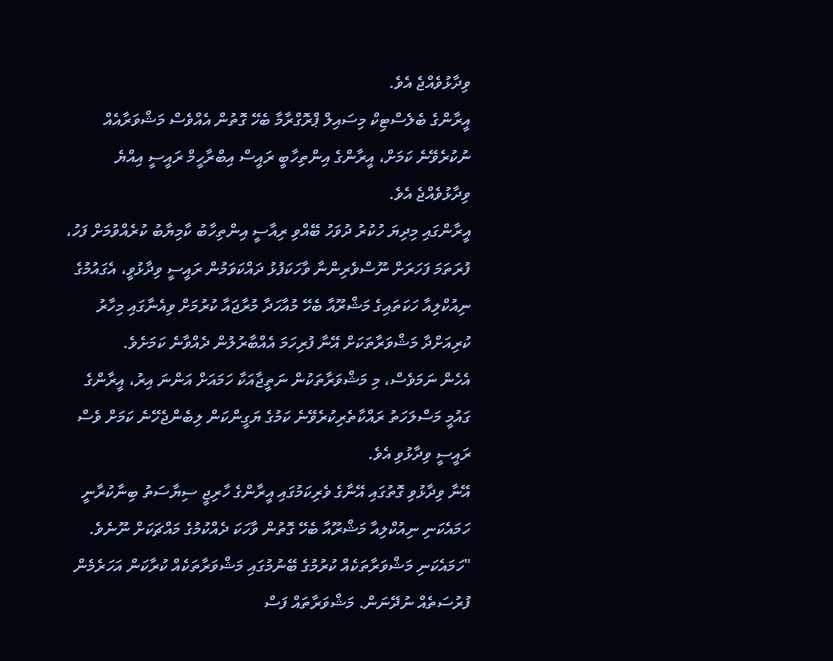ވިދާޅުވެއްޖެ އެވެ.
އީރާންގެ ބެލެސްޓިކް މިސައިލް ޕްރޮގްރާމާ ބެހޭ ގޮތުން އެއްވެސް މަޝްވަރާއެއް ނުކުރެވޭނެ ކަމަށް، އީރާންގެ އިންތިހާބީ ރައީސް އިބްރާހީމް ރައީސީ އިއްޔެ ވިދާޅުވެއްޖެ އެވެ.
އީރާންގައި މިދިޔަ ހުކުރު ދުވަހު ބޭއްވި ރިއާސީ އިންތިހާބު ކާމިޔާބު ކުރެއްވުމަށް ފަހު، ފުރަތަމަ ފަހަރަށް ނޫސްވެރިންނާ ވާހަކަފުޅު ދައްކަވަމުން ރައީސީ ވިދާޅުވީ، އެގައުމުގެ ނިއުކްލިއާ ހަކަތައިގެ މަޝްރޫއާ ބެހޭ މުއާހަދާ މުރާޖައާ ކުރުމަށް ވިއެނާގައި މިހާރު ކުރިއަށްދާ މަޝްވަރާތަކަށް އޭނާ ފުރިހަމަ އެއްބާރުލުން ދެއްވާނެ ކަމަށެވެ.
އެހެން ނަމަވެސް، މި މަޝްވަރާތަކުން ނަތީޖާއަކާ ހަމައަށް އަންނަ އިރު، އީރާންގެ ގައުމީ މަސްލަހަތު ރައްކާތެރިކުރެވޭނެ ކަމުގެ ޔަގީންކަން ލިބެންޖެހޭނެ ކަމަށް ވެސް ރައީސީ ވިދާޅުވި އެވެ.
އޭނާ ވިދާޅުވި ގޮތުގައި އޭނާގެ ވެރިކަމުގައި އީރާންގެ ހާރިޖީ ސިޔާސަތު ބިނާކުރާނީ ހަމައެކަނި ނިއުކްލިއާ މަޝްރޫއާ ބެހޭ ގޮތުން ވާހަކަ ދެއްކުމުގެ މައްޗަކަށް ނޫނެވެ.
"ހަމައެކަނި މަޝްވަރާތަކެއް ކުރުމުގެ ބޭނުމުގައި މަޝްވަރާތަކެއް ކުރާކަން އަހަރެމެން ފުރުސަތެއް ނުދޭނަން. މަޝްވަރާތައް ފަސް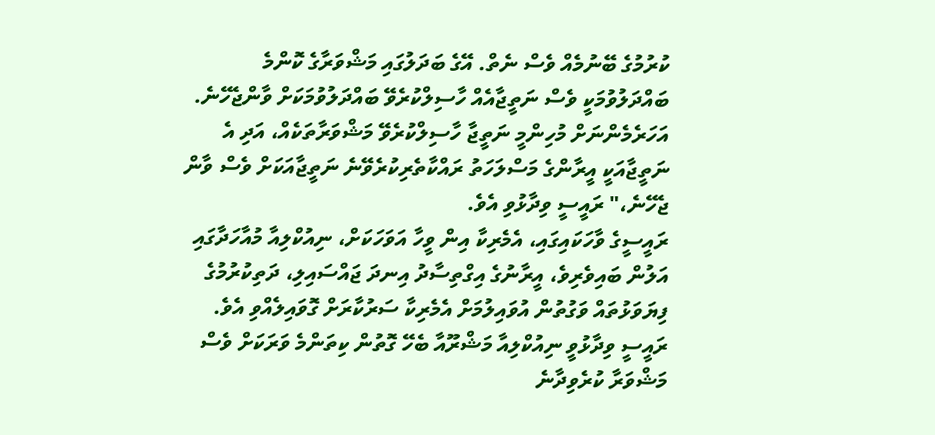ކުރުމުގެ ބޭނުމެއް ވެސް ނެތް. އޭގެ ބަދަލުގައި މަޝްވަރާގެ ކޮންމެ ބައްދަލުވުމަކީ ވެސް ނަތީޖާއެއް ހާސިލްކުރެވޭ ބައްދަލުވުމަކަށް ވާންޖެހޭނެ. އަހަރެމެންނަށް މުހިންމީ ނަތީޖާ ހާސިލްކުރެވޭ މަޝްވަރާތަކެއް، އަދި އެ ނަތީޖާއަކީ އީރާންގެ މަސްލަހަތު ރައްކާތެރިކުރެވޭނެ ނަތީޖާއަކަށް ވެސް ވާން ޖެހޭނެ،" ރައީސީ ވިދާޅުވި އެވެ.
ރައީސީގެ ވާހަކައިގައި، އެމެރިކާ އިން ވީހާ އަވަހަކަށް، ނިއުކްލިއާ މުއާހަދާގައި އަލުން ބައިވެރިވެ، އީރާނުގެ އިގްތިސާދު އިނދަ ޖައްސައިލި، ދަތިކުރުމުގެ ފިޔަވަޅުތައް ވަގުތުން އުވައިލުމަށް އެމެރިކާ ސަރުކާރަށް ގޮވައިލެއްވި އެވެ.
ރައީސީ ވިދާޅުވީ ނިއުކްލިއާ މަޝްރޫއާ ބެހޭ ގޮތުން ކިތަންމެ ވަރަކަށް ވެސް މަޝްވަރާ ކުރެވިދާނެ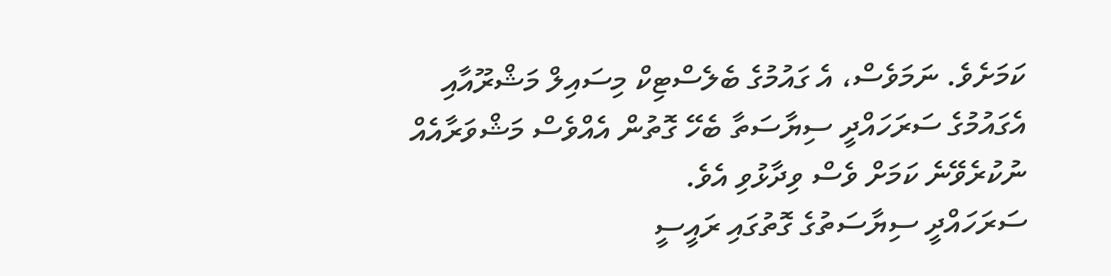ކަމަށެވެ. ނަމަވެސް، އެ ގައުމުގެ ބެލެސްޓިކް މިސައިލް މަޝްރޫއާއި އެގައުމުގެ ސަރަހައްދީ ސިޔާސަތާ ބެހޭ ގޮތުން އެއްވެސް މަޝްވަރާއެއް ނުކުރެވޭނެ ކަމަށް ވެސް ވިދާޅުވި އެވެ.
ސަރަހައްދީ ސިޔާސަތުގެ ގޮތުގައި ރައީސީ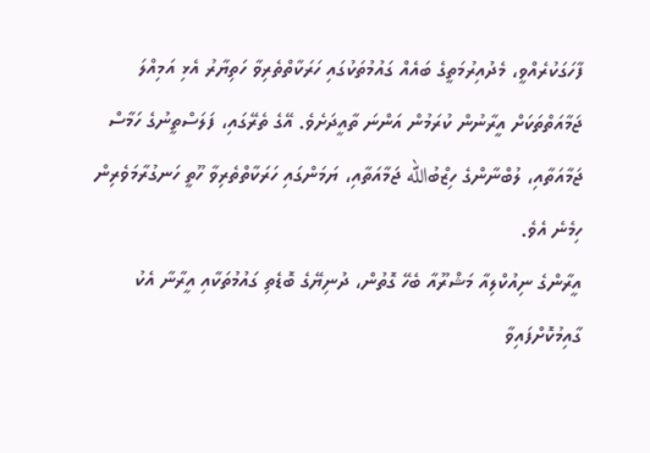ފާހަގަކުރެއްވީ، މެދުއިރުމަތީގެ ބައެއް ގައުމުތަކުގައި ހަރަކާތްތެރިވާ ހަތިޔާރު އެޅި އަމިއްލަ ޖަމާއަތްތަކަށް އީރާނުން ކުރަމުން އަންނަ ތާއީދަށެވެ. އޭގެ ތެރޭގައި، ފަލަސްތީނުގެ ހަމާސް ޖަމާއަތާއި، ލުބްނާންގެ ހިޒްބުالله ޖަމާއަތާއި، ޔަމަންގައި ހަރަކާތްތެރިވާ ހޫތީ ހަނގުރާމަވެރިން ހިމެނެ އެވެ.
އީރާންގެ ނިއުކްލިއާ މަޝްރޫއާ ބެހޭ ގޮތުން، ދުނިޔޭގެ ބޮޑެތި ގައުމުތަކާއި އީރާނާ އެކު ގާއިމުކޮށްފައިވާ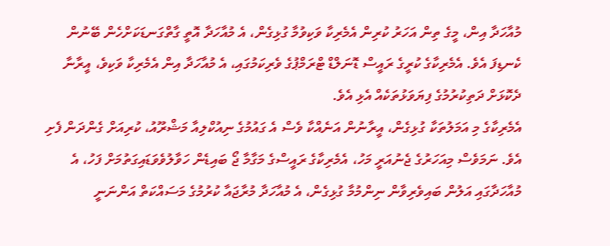މުއާހަދާ އިން، މީގެ ތިން އަހަރު ކުރިން އެމެރިކާ ވަކިވުމާ ގުޅިގެން، އެ މުއާހަދާ އޮތީ ގާތްގަނޑަކަށްހެން ބޭނުން ކެނޑިފަ އެވެ. އެމެރިކާގެ ކުރީގެ ރައީސް ޑޮނަލްޑް ޓްރަމްޕުގެ ވެރިކަމުގައި، އެ މުއާހަދާ އިން އެމެރިކާ ވަކިވެ، އީރާނާ ދެކޮޅަށް ދަތިކުރުމުގެ ފިޔަވަޅުތަކެއް އެޅި އެވެ.
އެމެރިކާގެ މި އަމަލުތަކާ ގުޅިގެން، އީރާނުން އަނެއްކާ ވެސް އެ ގައުމުގެ ނިއުކްލިއާ މަޝްރޫއު، ކުރިއަށް ގެންދަން ފެށި އެވެ. ނަމަވެސް މިއަހަރުގެ ޖެނުއަރީ މަހު، އެމެރިކާގެ ރައީސްގެ މަގާމާ ޖޯ ބައިޑެން ހަވާލުވެވަޑައިގަތުމަށް ފަހު، އެ މުއާހަދާގައި އަލުން ބައިވެރިވާން ނިންމުމާ ގުޅިގެން، އެ މުއާހަދާ މުރާޖައާ ކުރުމުގެ މަސައްކަތް އަންނަނީ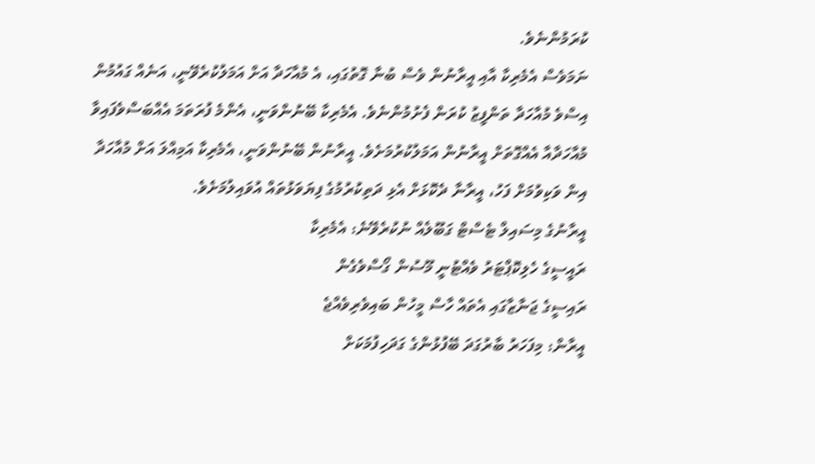ކުރަމުންނެވެ.
ނަމަވެސް އެމެރިކާ އާއި އީރާނުން ވެސް ބުނާ ގޮތުގައި، އެ މުއާހަދާ އަށް އަމަލުކުރެވޭނީ، އަނެއް ގައުމުން އިސްވެ މުއާހަދާ ތަންފީޒު ކުރަން ފެށުމުންނެވެ. އެމެރިކާ ބޭނުންވަނީ، އެންމެ ފުރަތަމަ އެއްބަސްވެފައިވާ މުއާހަދާއާ އެއްގޮތަށް އީރާނުން އަމަލުކުރުމަށެވެ. އީރާނުން ބޭނުންވަނީ، އެމެރިކާ އަމިއްލަ އަށް މުއާހަދާ އިން ވަކިވުމަށް ފަހު، އީރާނާ ދެކޮޅަށް އެޅި ދަތިކުރުމުގެ ފިޔަވަޅުތައް އުވައިލުމަށެވެ.
އީރާނުގެ މިސައިލް ޓެސްޓް ގަބޫލެއް ނުކުރެވޭނެ: އެމެރިކާ
ރައީސީގެ ހެލިކޮޕްޓަރު ވެއްޓުނީ މޫސުން ގޯސްވެގެން
ރައިސީގެ ޖަނާޒާގައި އެތައް ހާސް މީހުން ބައިވެރިވެއްޖެ
އީރާން: މިފަހަރު ބާރުގަދަ ބޭފުޅުންގެ ގަދަހިފުމަކަށް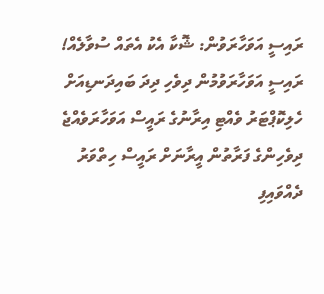ރައިސީ އަވަހާރަވުން: ޝޮކާ އެކު އެތައް ސުވާލެއް!
ރައިސީ އަވަހާރަވުމުން ދިވެހި ދިދަ ބައިދަނޑިއަށް
ހެލިކޮޕްޓަރު ވެއްޓި އިރާނުގެ ރައީސް އަވަހާރަވެއްޖެ
ދިވެހިންގެ ފަރާތުން އީރާނަށް ރައީސް ހިތްވަރު ދެއްވައިފި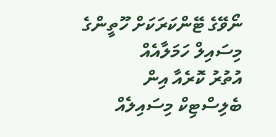ނޯވޭގެ ޓޭންކަރަކަށް ހޫތީންގެ މިސައިލް ހަމަލާއެއް
އުތުރު ކޮރެއާ އިން ބެލިސްޓިކް މިސައިލެއް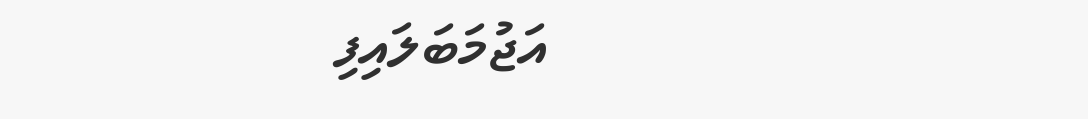އަޖުމަބަލައިފި